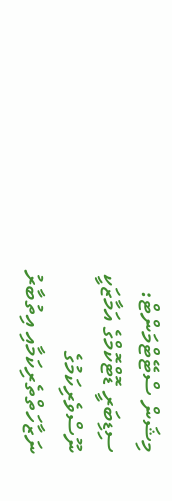މިޝަން ސްޓޭޓްމަންޓް:
ސިޑިބަރީ ޑޮޓްކޮމްގެ އަމާޒަކީ ނޫސްވެރިކަމުގެ ނަޒާހަތްތެރިކަމާއި އިތުބާރު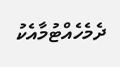ދެމެހެއްޓުމާއެކު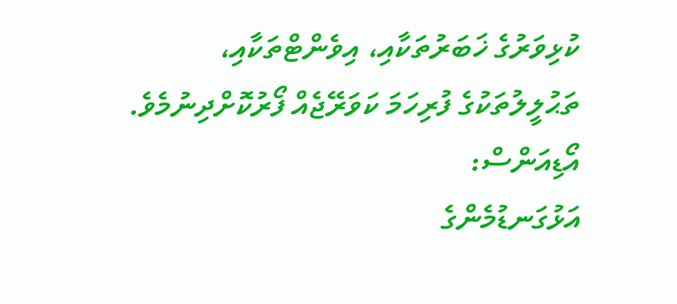ކުޅިވަރުގެ ޚަބަރުތަކާއި، އިވެންޓްތަކާއި، ތަޙުލީލުތަކުގެ ފުރިހަމަ ކަވަރޭޖެއް ފޯރުކޮށްދިނުމެވެ.
އޯޑިއަންސް:
އަޅުގަނޑުމެންގެ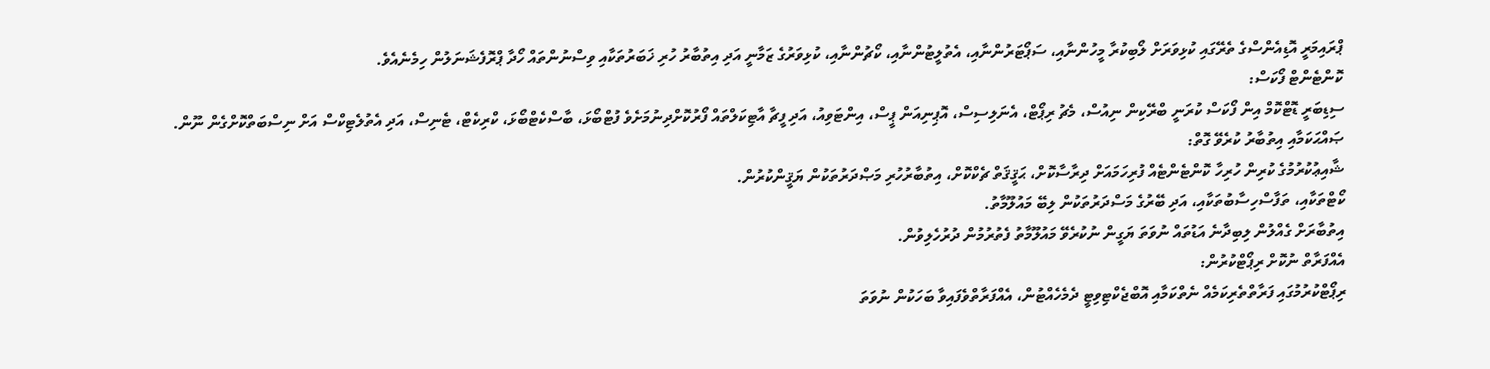ޕްރައިމަރީ އޮޑިއެންސްގެ ތެރޭގައި ކުޅިވަރަށް ލޯބިކުރާ މީހުންނާއި، ސަޕޯޓަރުންނާއި، އެތުލީޓުންނާއި، ކޯޗުންނާއި، ކުޅިވަރުގެ ޒަމާނީ އަދި އިތުބާރު ހުރި ޚަބަރުތަކާއި ވިސްނުންތައް ހޯދާ ޕްރޮފެޝަނަލުން ހިމެނެއެވެ.
ކޮންޓެންޓް ފޯކަސް:
ސިޑިބަރީ ޑޮޓްކޮމް އިން ފޯކަސް ކުރަނީ ބްރޭކިން ނިއުސް، މެޗު ރިޕޯޓް، އެނަލިސިސް، އޮޕިނިއަން ޕީސް، އިންޓަވިއު، އަދި ފީޗާ އާޓިކަލްތައް ފޯރުކޮށްދިނުމަށެވެ ފުޓްބޯޅަ، ބާސްކެޓްބޯޅަ، ކްރިކެޓް، ޓެނިސް، އަދި އެތުލެޓިކްސް އަށް ނިސްބަތްކޮށްގެން ނޫން.
ޞައްޙަކަމާއި އިތުބާރު ކުރެވޭ ގޮތް:
ޝާއިޢުކުރުމުގެ ކުރިން ހުރިހާ ކޮންޓެންޓެއް ފުރިހަމައަށް ދިރާސާކޮށް، ޙަޤީޤަތް ޗެކްކޮށް، އިތުބާރުހުރި މަޞްދަރުތަކުން ޔަޤީންކުރުން.
ކޯޓްތަކާއި، ތަފާސްހިސާބުތަކާއި، އަދި ބޭރުގެ މަސްދަރުތަކުން ލިބޭ މައުލޫމާތު.
އިތުބާރަށް ގެއްލުން ލިބިދާނެ އަޑުތައް ނުވަތަ ޔަގީން ނުކުރެވޭ މައުލޫމާތު ފެތުރުމުން ދުރުހެލިވުން.
އެއްފަރާތް ނުކޮށް ރިޕޯޓްކުރުން:
ރިޕޯޓްކުރުމުގައި ފަރާތްތެރިކަމެއް ނެތްކަމާއި އޮބްޖެކްޓިވިޓީ ދެމެހެއްޓުން، އެއްފަރާތްވެފައިވާ ބަހަކުން ނުވަތަ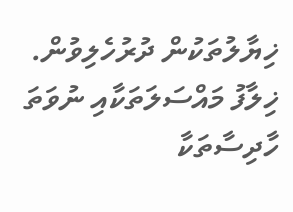ޚިޔާލުތަކުން ދުރުހެލިވުން.
ޚިލާފު މައްސަލަތަކާއި ނުވަތަ ހާދިސާތަކާ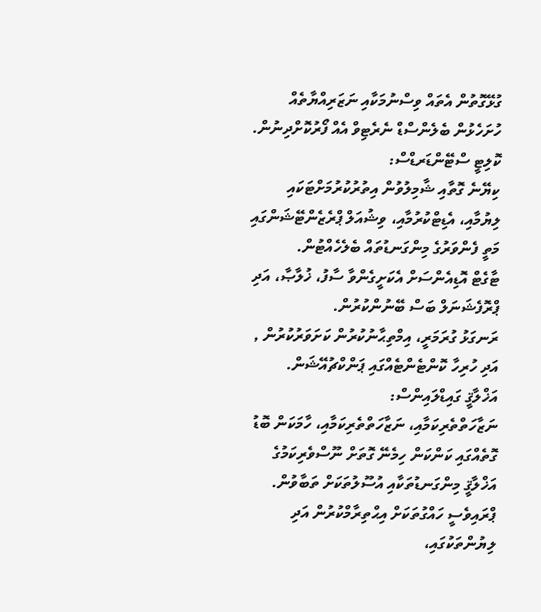ގުޅޭގޮތުން އެތައް ވިސްނުމަކާއި ނަޒަރިއްޔާތެއް ހުށަހެޅުން ބެލެންސްޑް ނެރެޓިވް އެއް ފޯރުކޮށްދިނުން.
ކޮލިޓީ ސްޓޭންޑަރޑްސް:
ކިޔޭނެ ގޮތާއި ޝާމިލުވުން އިތުރުކުރުމަށްޓަކައި ލިޔުމާއި، އެޑިޓްކުރުމާއި، ވިޝުއަލް ޕްރެޒެންޓޭޝަންގައި މަތީ ފެންވަރުގެ މިންގަނޑުތައް ބެލެހެއްޓުން.
ޓާގެޓް އޮޑިއެންސަށް އެކަށީގެންވާ ސާފު، ޚުލާޞާ، އަދި ޕްރޮފެޝަނަލް ބަސް ބޭނުންކުރުން.
ރަނގަޅު ގުރަމަރީ، އިމްތިޙާނުކުރުން ކަށަވަރުކުރުން , އަދި ހުރިހާ ކޮންޓެންޓެއްގައި ޕަންކްޗުއޭޝަން.
އަޚްލާޤީ ގައިޑްލައިންސް:
ނަޒާހަތްތެރިކަމާއި، ނަޒާހަތްތެރިކަމާއި، ހާމަކަން ބޮޑު ގޮތެއްގައި ކަންކަން ހިމެނޭ ގޮތަށް ނޫސްވެރިކަމުގެ އަޚްލާޤީ މިންގަނޑުތަކާއި އުސޫލުތަކަށް ތަބާވުން.
ޕްރައިވެސީ ހައްގުތަކަށް އިޙްތިރާމްކުރުން އަދި ލިޔުންތަކުގައި،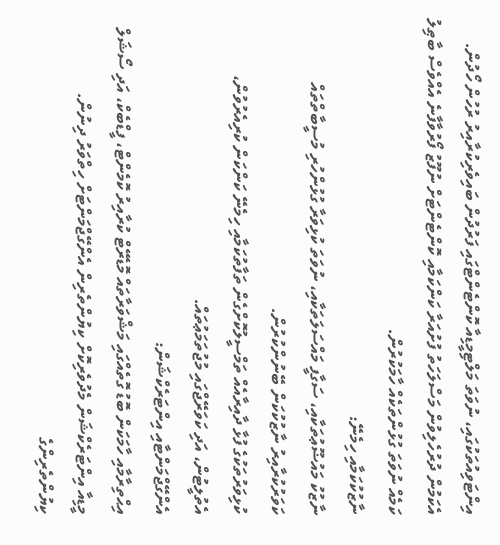އިންޓަވިއުތަކުގައި، ނުވަތަ މަލްޓިމީޑިއާ ކޮންޓެންޓްގައި ފަރުދުން ބައިވެރިކުރާއިރު ރުހުން ހޯދުން.
އެކަމުން ދުރުހެލިވުން މަސްލަހަތު ފުށުއަރާ ކަންކަމާއި ކޮންޓެންޓަށް ނުފޫޒު ފޯރުވާފާނެ އެއްވެސް ބާޠިލު ކަމެއް ނުވަތަ ގުޅުންތަކެއް ހާމަކުރުން.
ނާޒުކުކަމާއި ހިމެނޭ:
ނާޒުކު މައުޟޫޢުތަކާއި، ސަގާފީ މައްސަލަތަކާއި، ނުވަތަ ކުޅިވަރާ ގުޅުންހުރި މުސީބާތްތައް ކަވަރުކުރާއިރު ނާޒުކުކަން ބޭނުންކުރުން.
ކުޅިވަރުތަކުގެ ފުޅާ ދާއިރާއެއް ތަމްސީލުކޮށްގެން ތަފާތުކަމާއި ހިމެނޭ ކަންކަން ކުރިއެރުވުން، އެތުލީޓުން، އަދި ކަވަރޭޖްގައި މުޖުތަމަޢުތައް.
އެންގޭޖްމަންޓާއި އިންޓަރެކްޝަން:
އިޙްތިރާމާއި ހާމަކަން ބޮޑު ގޮތެއްގައި މަޝްވަރާތައް މޮޑެރޭޓް ކުރާއިރު ކޮމެންޓް، ފީޑްބެކް، އަދި ސޯޝަލް މީޑިއާ އިންޓަރެކްޝަން މެދުވެރިކޮށް ކިޔުންތެރިން އެންގޭޖްމަންޓަށް ހިތްވަރު ދިނުން.
ކިޔުންތެރިންގެ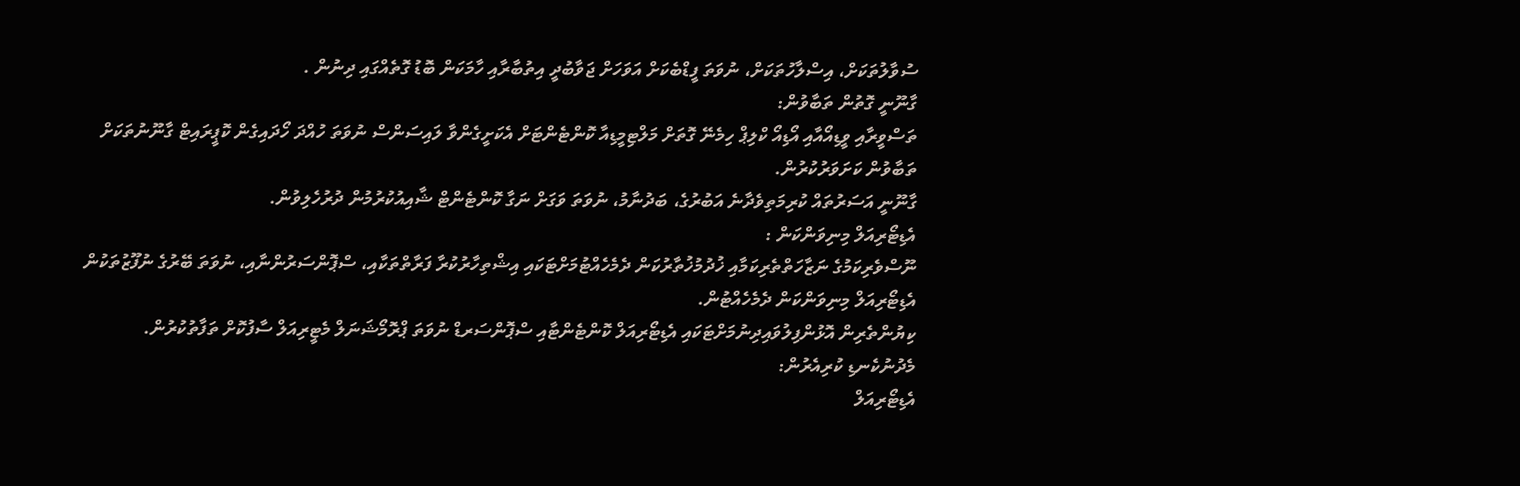ސުވާލުތަކަށް، އިސްލާހުތަކަށް، ނުވަތަ ފީޑްބެކަށް އަވަހަށް ޖަވާބުދީ އިތުބާރާއި ހާމަކަން ބޮޑު ގޮތެއްގައި ދިނުން .
ގާނޫނީ ގޮތުން ތަބާވުން:
ތަސްވީރާއި ވީޑިއޯއާއި އޯޑިއޯ ކްލިޕް ހިމެނޭ ގޮތަށް މަލްޓިމީޑިއާ ކޮންޓެންޓަށް އެކަށީގެންވާ ލައިސަންސް ނުވަތަ ހުއްދަ ހޯދައިގެން ކޮޕީރައިޓް ގާނޫނުތަކަށް ތަބާވުން ކަށަވަރުކުރުން.
ގާނޫނީ އަސަރުތައް ކުރިމަތިވެދާނެ އަބުރުގެ، ބަދުނާމު، ނުވަތަ ވަގަށް ނަގާ ކޮންޓެންޓް ޝާއިއުކުރުމުން ދުރުހެލިވުން.
އެޑިޓޯރިއަލް މިނިވަންކަން :
ނޫސްވެރިކަމުގެ ނަޒާހަތްތެރިކަމާއި ޚުދުމުޚުތާރުކަން ދެމެހެއްޓުމަށްޓަކައި އިޝްތިހާރުކުރާ ފަރާތްތަކާއި، ސްޕޮންސަރުންނާއި، ނުވަތަ ބޭރުގެ ނުފޫޒުތަކުން އެޑިޓޯރިއަލް މިނިވަންކަން ދެމެހެއްޓުން.
ކިޔުންތެރިން އޮޅުންފިލުވައިދިނުމަށްޓަކައި އެޑިޓޯރިއަލް ކޮންޓެންޓާއި ސްޕޮންސަރޑް ނުވަތަ ޕްރޮމޯޝަނަލް މެޓީރިއަލް ސާފުކޮށް ތަފާތުކުރުން.
މެދުނުކެނޑި ކުރިއެރުން:
އެޑިޓޯރިއަލް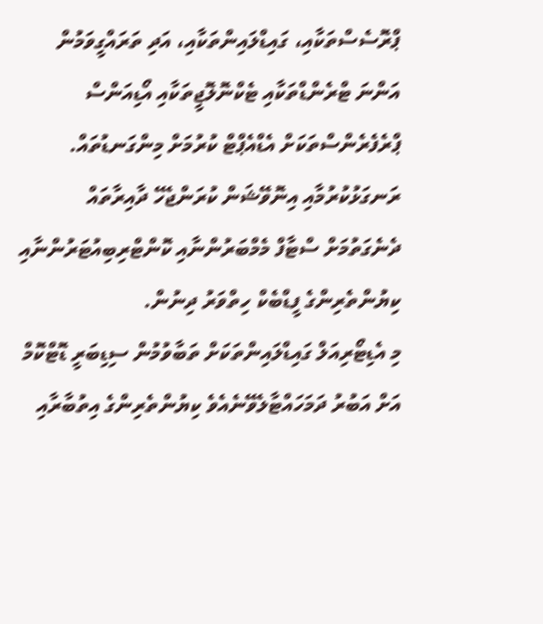ޕްރޮސެސްތަކާއި، ގައިޑްލައިންތަކާއި، އަދި ތަރައްގީވަމުން އަންނަ ޓްރެންޑްތަކާއި ޓެކްނޮލޮޖީތަކާއި އޯޑިއަންސް ޕްރެފެރެންސްތަކަށް އެޑްއެޕްޓް ކުރުމަށް މިންގަނޑުތައް.
ރަނގަޅުކުރުމާއި އިނޮވޭޝަން ކުރަންޖެހޭ ދާއިރާތައް ދެނެގަތުމަށް ސްޓާފް މެމްބަރުންނާއި ކޮންޓްރިބިއުޓަރުންނާއި ކިޔުންތެރިންގެ ފީޑްބެކް ހިތްވަރު ދިނުން.
މި އެޑިޓޯރިއަލް ގައިޑްލައިންތަކަށް ތަބާވުމުން ސިޑިބަރީ ޑޮޓްކޮމް އަށް އަބުރު ދަމަހައްޓާލެވޭނެއެވެ ކިޔުންތެރިންގެ އިތުބާރާއި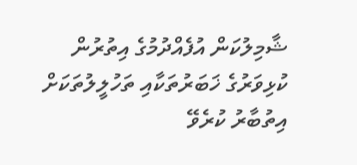ޝާމިލުކަން އުފެއްދުމުގެ އިތުރުން ކުޅިވަރުގެ ޚަބަރުތަކާއި ތަހުލީލުތަކަށް އިތުބާރު ކުރެވޭ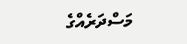މަސްދަރެއްގެ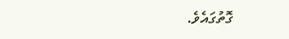ގޮތުގައެވެ.